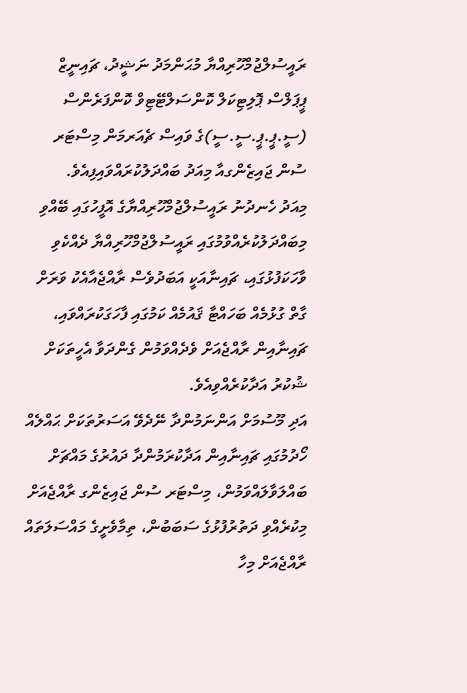ރައީސުލްޖުމްހޫރިއްޔާ މުޙަންމަދު ނަޝީދު، ޗައިނީޒް ޕީޕަލްސް ޕޮލިޓިކަލް ކޮންސަލްޓޭޓިވް ކޮންފަރެންސް (ސީ.ޕީ.ޕީ.ސީ.ސީ)ގެ ވައިސް ޗެއަރމަން މިސްޓަރ ސުން ޖައިޒެންގއާ މިއަދު ބައްދަލުކުރައްވައިފިއެވެ.
މިއަދު ހެނދުނު ރައީސުލްޖުމްހޫރިއްޔާގެ އޮފީހުގައި ބޭއްވި މިބައްދަލުކުރެއްވުމުގައި ރައީސުލްޖުމްހޫރިއްޔާ ދެއްކެވި ވާހަކަފުޅުގައި، ޗައިނާއަކީ އަބަދުވެސް ރާއްޖެއާއެކު ވަރަށް ގާތް ގުޅުމެއް ބަހައްޓާ ޤައުމެއް ކަމުގައި ފާހަގަކުރައްވައި، ޗައިނާއިން ރާއްޖެއަށް ވެދެއްވަމުން ގެންދަވާ އެހީތަކަށް ޝުކުރު އަދާކުރެއްވިއެވެ.
އަދި މޫސުމަށް އަންނަމުންދާ ނޭދެވޭ އަސަރުތަކަށް ޙައްލެއް ހޯދުމުގައި ޗައިނާއިން އަދާކުރަމުންދާ ދައުރުގެ މައްޗަށް ބައްލަވާލައްވަމުން، މިސްޓަރ ސުން ޖައިޒެންގ ރާއްޖެއަށް މިކުރެއްވި ދަތުރުފުޅުގެ ސަބަބުން، ތިމާވެށީގެ މައްސަލަތައް ރާއްޖެއަށް މިހާ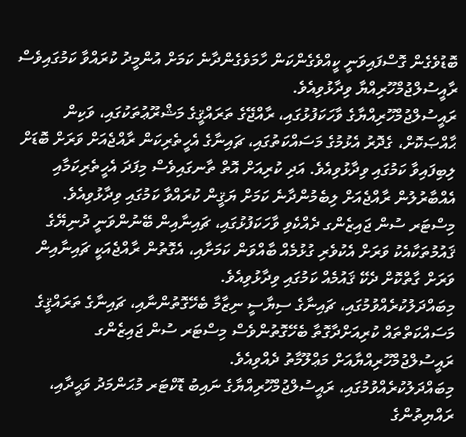ބޮޑުވެގެން ގޮސްފައިވަނީ ކީއްވެގެންކަން ހާމަވެގެންދާނެ ކަމަށް އުންމީދު ކުރައްވާ ކަމުގައިވެސް ރާއީސުލްޖުމްހޫރިއްޔާ ވިދާޅުވިއެވެ.
ރައީސުލްޖުމްހޫރިއްޔާގެ ވާހަކަފުޅުގައި، ރާއްޖޭގެ ތަރައްޤީގެ މަޝްރޫޢުތަކުގައި، ވަކިން ޙާއްޞަކޮށް، ގެދޮރު އެޅުމުގެ މަސައްކަތުގައި، ޗައިނާގެ އެހީތެރިކަން ރާއްޖެއަށް ވަރަށް ބޮޑަށް ލިބިފައިވާ ކަމުގައި ވިދާޅުވިއެވެ. އަދި ކުރިއަށް އޮތް ތާނގައިވެސް މިފަދަ އެހީތެރިކަމާއި އެއްބާރުލުން ރާއްޖެއަށް ލިބެމުންދާނެ ކަމަށް ޔަޤީން ކުރައްވާ ކަމުގައި ވިދާޅުވިއެވެ.
މިސްޓަރ ސުން ޖައިޒެންގ ދެއްކެވި ވާހަކަފުޅުގައި، ޗައިނާއިން ބޭނުންވަނީ ދުނިޔޭގެ ޤައުމުތަކާއެކު ވަރަށް އެކުވެރި ގުޅުމެއް ބާއްވަން ކަމަށާއި، އެގޮތުން ރާއްޖެއަކީ ޗައިނާއިން ވަރަށް ގާތްކޮށް ދެކޭ ޤައުމެއް ކަމުގައި ވިދާޅުވިއެވެ.
މިބައްދަލުކުރެއްވުމުގައި، ޗައިނާގެ ސިޔާސީ ނިޒާމާ ބެހޭގޮތުންނާއި، ޗައިނާގެ ތަރައްޤީގެ މަސައްކަތްތައް ކުރިއަށްދާގޮތާ ބެހޭގޮތުންވެސް މިސްޓަރ ސުން ޖައިޒެންގ ރައީސުލްޖުމްހޫރިއްޔާއަށް މަޢްލޫމާތު ދެއްވިއެވެ.
މިބައްދަލުކުރެއްވުމުގައި، ރައީސުލްޖުމްހޫރިއްޔާގެ ނައިބު ޑޮކްޓަރ މުޙަންމަދު ވަޙީދާއި، ރައްޔިތުންގެ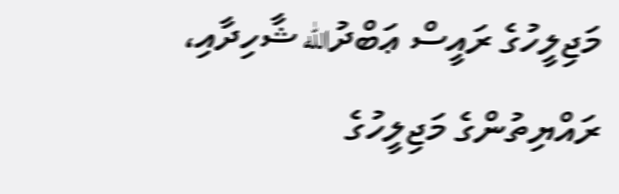މަޖިލީހުގެ ރައީސް ޢަބްދުالله ޝާހިދާއި، ރައްޔިތުންގެ މަޖިލީހުގެ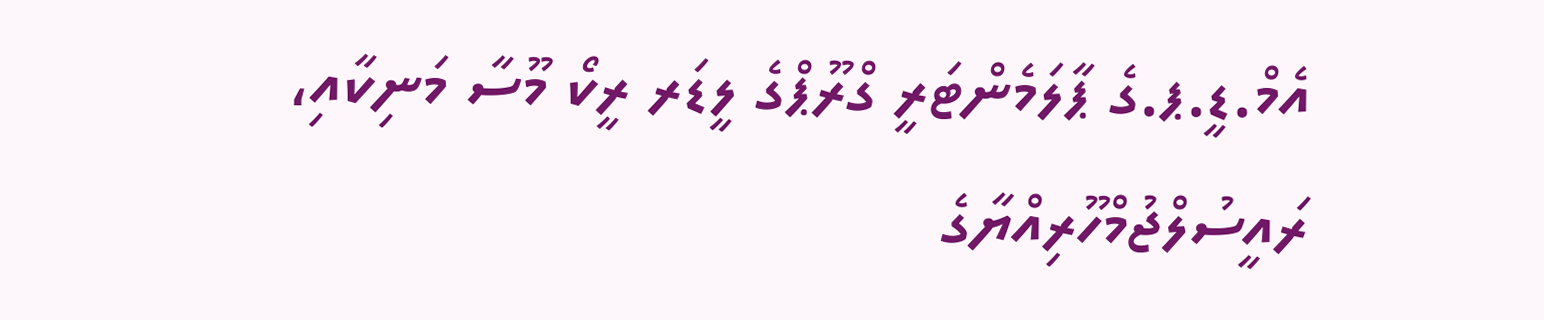އެމް.ޑީ.ޕ.ގެ ޕާލަމެންޓަރީ ގްރޫޕްގެ ލީޑަރ ރީކޯ މޫސާ މަނިކާއި، ރައީސުލްޖުމްހޫރިއްޔާގެ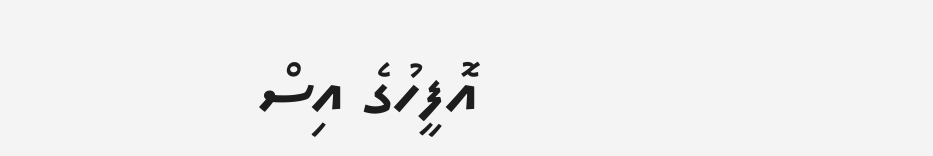އޮފީހުގެ އިސް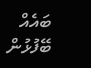ބައެއް ބޭފުޅުން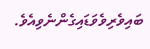ބައިވެރިވެވަޑައިގެންނެވިއެވެ.